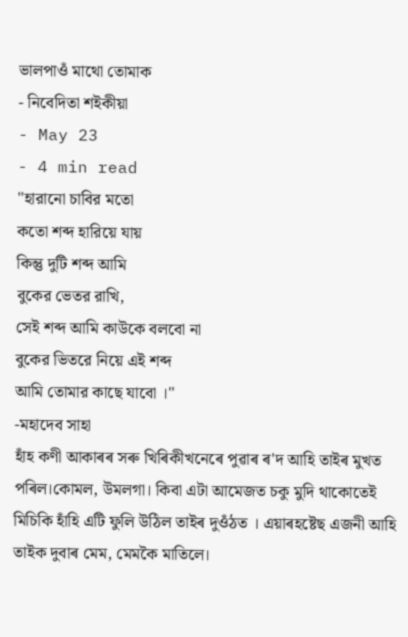ভালপাওঁ মাথো তোমাক
- নিবেদিতা শইকীয়া
- May 23
- 4 min read
"হারানো চাবির মতো
কতো শব্দ হারিয়ে যায়
কিন্তু দুটি শব্দ আমি
বুকের ভেতর রাখি,
সেই শব্দ আমি কাউকে বলবো না
বুকের ভিতরে নিয়ে এই শব্দ
আমি তোমার কাছে যাবো ।"
-মহাদেব সাহা
হাঁহ কণী আকাৰৰ সৰু খিৰিকীখনেৰে পুৱাৰ ৰ'দ আহি তাইৰ মুখত পৰিল।কোমল, উমলগা। কিবা এটা আমেজত চকু মুদি থাকোতেই মিচিকি হাঁহি এটি ফুলি উঠিল তাইৰ দুওঁঠত । এয়াৰহষ্টেছ এজনী আহি তাইক দুবাৰ মেম, মেমকৈ মাতিলে।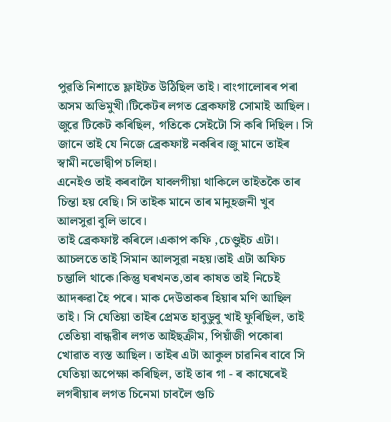পুৱতি নিশাতে ফ্লাইটত উঠিছিল তাই। বাংগালোৰৰ পৰা অসম অভিমুখী।টিকেটৰ লগত ব্ৰেকফাষ্ট সোমাই আছিল। জুৱে টিকেট কৰিছিল, গতিকে সেইটো সি কৰি দিছিল। সি জানে তাই যে নিজে ব্ৰেকফাষ্ট নকৰিব।জু মানে তাইৰ স্বামী নভোদ্বীপ চলিহা।
এনেইও তাই কৰবালৈ যাবলগীয়া থাকিলে তাইতকৈ তাৰ চিন্তা হয় বেছি। সি তাইক মানে তাৰ মানুহজনী খুব আলসুৱা বুলি ভাবে।
তাই ব্ৰেকফাষ্ট কৰিলে।একাপ কফি ,চেণ্ডুইচ এটা।
আচলতে তাই সিমান আলসুৱা নহয়।তাই এটা অফিচ চম্ভালি থাকে।কিন্তু ঘৰখনত,তাৰ কাষত তাই নিচেই আদৰুৱা হৈ পৰে। মাক দেউতাকৰ হিয়াৰ মণি আছিল তাই। সি যেতিয়া তাইৰ প্ৰেমত হাবুডুবু খাই ফুৰিছিল, তাই তেতিয়া বান্ধৱীৰ লগত আইছক্ৰীম, পিয়াঁজী পকোৰা খোৱাত ব্যস্ত আছিল। তাইৰ এটা আকুল চাৱনিৰ বাবে সি যেতিয়া অপেক্ষা কৰিছিল, তাই তাৰ গা - ৰ কাষেৰেই লগৰীয়াৰ লগত চিনেমা চাবলৈ গুচি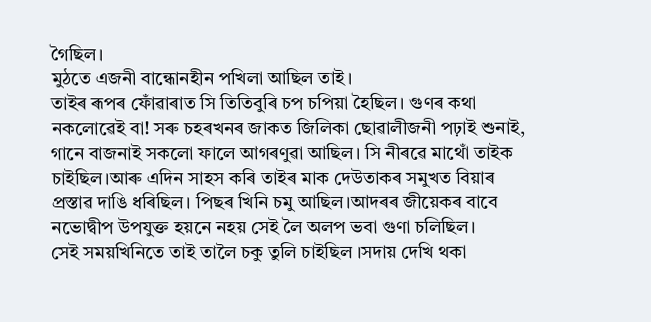গৈছিল।
মুঠতে এজনী বান্ধোনহীন পখিলা আছিল তাই।
তাইৰ ৰূপৰ ফোঁৱাৰাত সি তিতিবুৰি চপ চপিয়া হৈছিল। গুণৰ কথা নকলোৱেই বা! সৰু চহৰখনৰ জাকত জিলিকা ছোৱালীজনী পঢ়াই শুনাই, গানে বাজনাই সকলো ফালে আগৰণুৱা আছিল। সি নীৰৱে মাথোঁ তাইক চাইছিল।আৰু এদিন সাহস কৰি তাইৰ মাক দেউতাকৰ সমুখত বিয়াৰ প্ৰস্তাৱ দাঙি ধৰিছিল। পিছৰ খিনি চমু আছিল।আদৰৰ জীয়েকৰ বাবে নভোদ্বীপ উপযুক্ত হয়নে নহয় সেই লৈ অলপ ভবা গুণা চলিছিল।
সেই সময়খিনিতে তাই তালৈ চকু তুলি চাইছিল ।সদায় দেখি থকা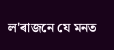ল'ৰাজনে যে মনত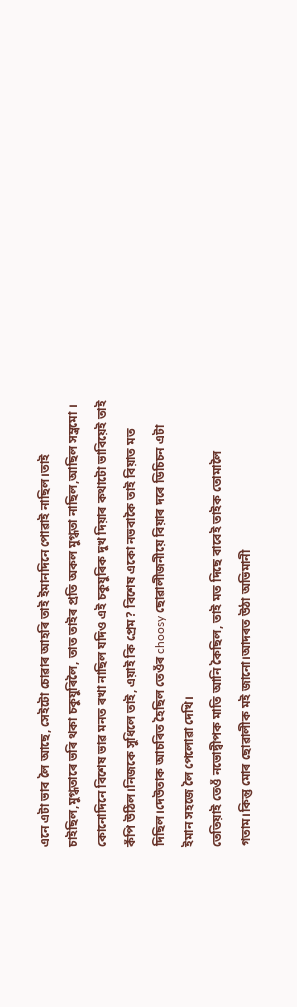এনে এটা ভাব লৈ আছে, সেইটো চোৱাৰ আহৰি তাই ইমানদিনে পোৱাই নাছিল।তাই চাইছিল,মুগ্ধতাৰে ভৰি থকা চকুযুৰিলৈ, তাত তাইৰ প্ৰতি অকল মুগ্ধতা নাছিল,আছিল সম্ভ্ৰমো । কোনোদিনে বিশেষ ভাৱ মনত ৰখা নাছিল যদিও এই চকুযুৰিক দুখ দিয়াৰ কথাটো ভাবিয়েই তাই কঁপি উঠিল।নিজকে সুধিলে তাই, এয়াই কি প্ৰেম? বিশেষ একো নভবাকৈ তাই বিয়াত মত দিছিল।দেউতাক আচৰিত হৈছিল তেওঁৰ choosy ছোৱালীজনীয়ে বিয়াৰ দৰে ডিচিচন এটা ইমান সহজে লৈ পেলোৱা দেখি।
তেতিয়াই তেওঁ নভোদ্বীপক মাতি আনি কৈছিল, তাই মত দিছে বাবেই তাইক তোমালৈ গতাম।কিন্তু মোৰ ছোৱালীক মই জানো।আদৰত উঠা অভিমানী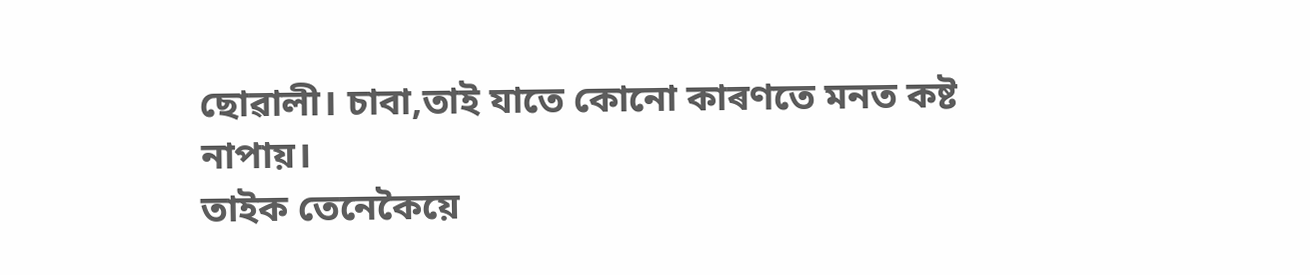ছোৱালী। চাবা,তাই যাতে কোনো কাৰণতে মনত কষ্ট নাপায়।
তাইক তেনেকৈয়ে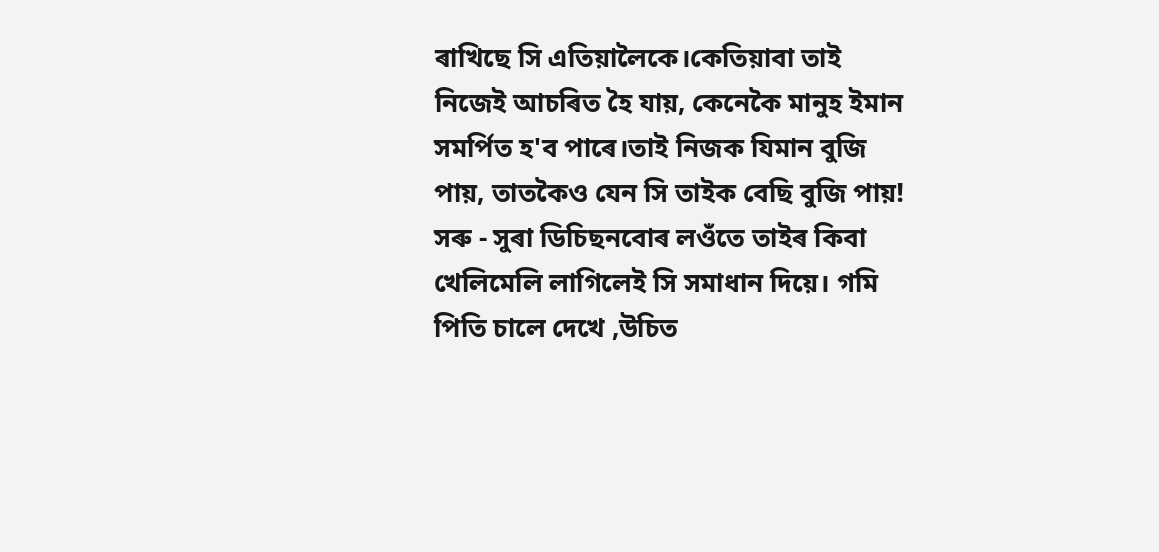ৰাখিছে সি এতিয়ালৈকে।কেতিয়াবা তাই নিজেই আচৰিত হৈ যায়, কেনেকৈ মানুহ ইমান সমৰ্পিত হ'ব পাৰে।তাই নিজক যিমান বুজি পায়, তাতকৈও যেন সি তাইক বেছি বুজি পায়! সৰু - সুৰা ডিচিছনবোৰ লওঁতে তাইৰ কিবা খেলিমেলি লাগিলেই সি সমাধান দিয়ে। গমি পিতি চালে দেখে ,উচিত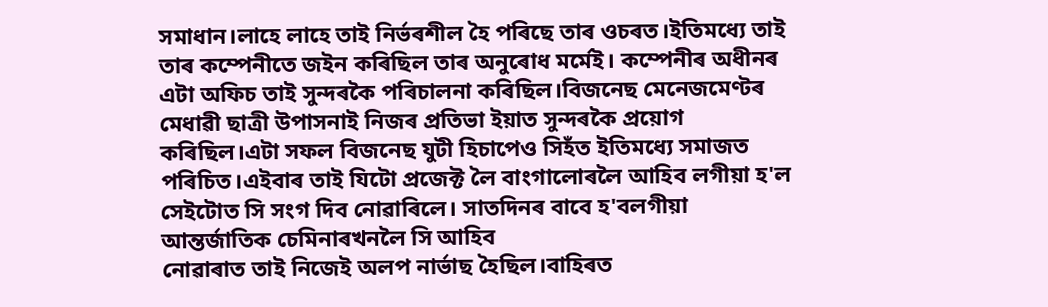সমাধান।লাহে লাহে তাই নিৰ্ভৰশীল হৈ পৰিছে তাৰ ওচৰত।ইতিমধ্যে তাই তাৰ কম্পেনীতে জইন কৰিছিল তাৰ অনুৰোধ মৰ্মেই। কম্পেনীৰ অধীনৰ এটা অফিচ তাই সুন্দৰকৈ পৰিচালনা কৰিছিল।বিজনেছ মেনেজমেণ্টৰ মেধাৱী ছাত্ৰী উপাসনাই নিজৰ প্ৰতিভা ইয়াত সুন্দৰকৈ প্ৰয়োগ কৰিছিল।এটা সফল বিজনেছ যুটী হিচাপেও সিহঁত ইতিমধ্যে সমাজত পৰিচিত।এইবাৰ তাই যিটো প্ৰজেক্ট লৈ বাংগালোৰলৈ আহিব লগীয়া হ'ল সেইটোত সি সংগ দিব নোৱাৰিলে। সাতদিনৰ বাবে হ'বলগীয়া আন্তৰ্জাতিক চেমিনাৰখনলৈ সি আহিব
নোৱাৰাত তাই নিজেই অলপ নাৰ্ভাছ হৈছিল।বাহিৰত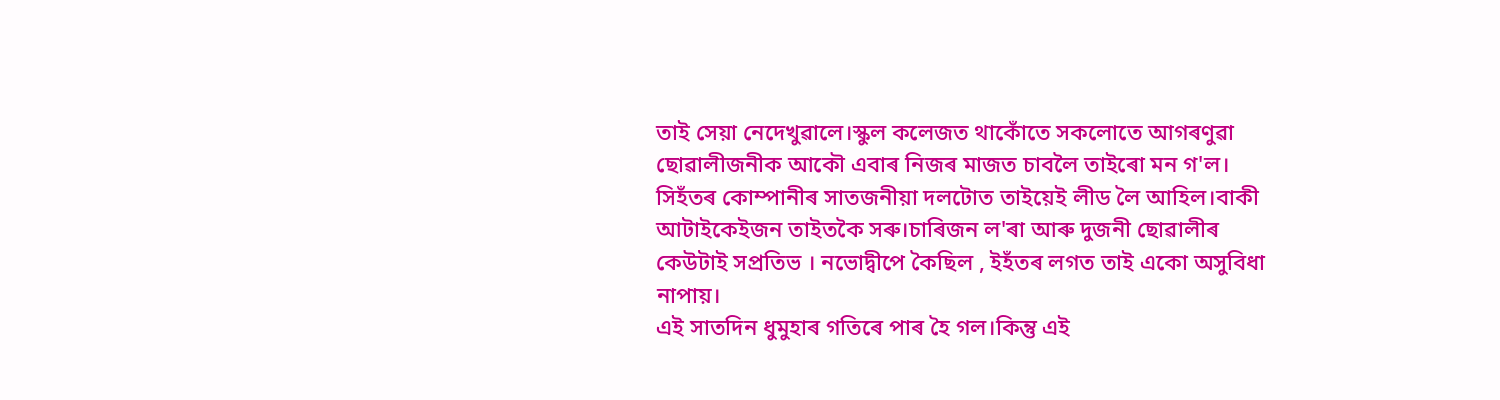তাই সেয়া নেদেখুৱালে।স্কুল কলেজত থাকোঁতে সকলোতে আগৰণুৱা ছোৱালীজনীক আকৌ এবাৰ নিজৰ মাজত চাবলৈ তাইৰো মন গ'ল।
সিহঁতৰ কোম্পানীৰ সাতজনীয়া দলটোত তাইয়েই লীড লৈ আহিল।বাকী আটাইকেইজন তাইতকৈ সৰু।চাৰিজন ল'ৰা আৰু দুজনী ছোৱালীৰ কেউটাই সপ্ৰতিভ । নভোদ্বীপে কৈছিল , ইহঁতৰ লগত তাই একো অসুবিধা নাপায়।
এই সাতদিন ধুমুহাৰ গতিৰে পাৰ হৈ গল।কিন্তু এই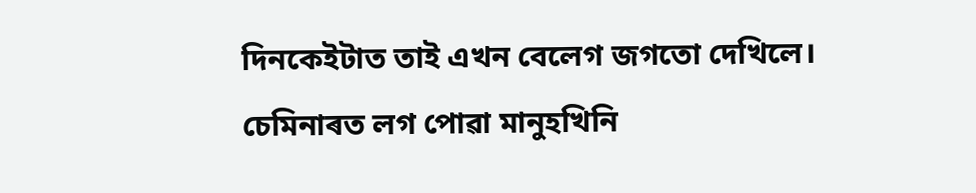দিনকেইটাত তাই এখন বেলেগ জগতো দেখিলে।
চেমিনাৰত লগ পোৱা মানুহখিনি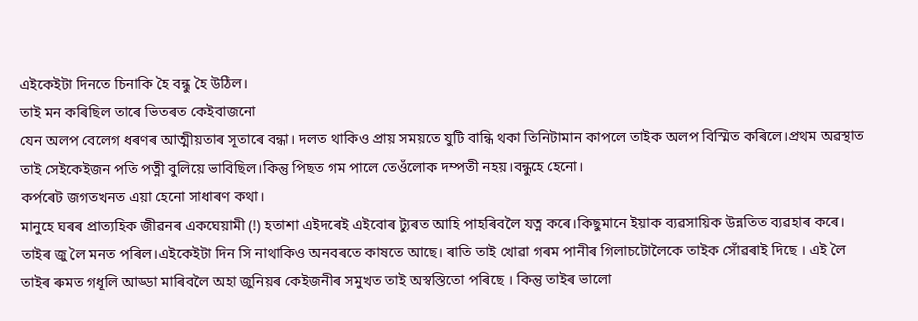এইকেইটা দিনতে চিনাকি হৈ বন্ধু হৈ উঠিল।
তাই মন কৰিছিল তাৰে ভিতৰত কেইবাজনো
যেন অলপ বেলেগ ধৰণৰ আত্মীয়তাৰ সূতাৰে বন্ধা। দলত থাকিও প্ৰায় সময়তে যুটি বান্ধি থকা তিনিটামান কাপলে তাইক অলপ বিস্মিত কৰিলে।প্ৰথম অৱস্থাত তাই সেইকেইজন পতি পত্নী বুলিয়ে ভাবিছিল।কিন্তু পিছত গম পালে তেওঁলোক দম্পতী নহয়।বন্ধুহে হেনো।
কৰ্পৰেট জগতখনত এয়া হেনো সাধাৰণ কথা।
মানুহে ঘৰৰ প্ৰাত্যহিক জীৱনৰ একঘেয়ামী (!) হতাশা এইদৰেই এইবোৰ ট্যুৰত আহি পাহৰিবলৈ যত্ন কৰে।কিছুমানে ইয়াক ব্যৱসায়িক উন্নতিত ব্যৱহাৰ কৰে।
তাইৰ জু লৈ মনত পৰিল।এইকেইটা দিন সি নাথাকিও অনবৰতে কাষতে আছে। ৰাতি তাই খোৱা গৰম পানীৰ গিলাচটোলৈকে তাইক সোঁৱৰাই দিছে । এই লৈ তাইৰ ৰুমত গধূলি আড্ডা মাৰিবলৈ অহা জুনিয়ৰ কেইজনীৰ সমুখত তাই অস্বস্তিতো পৰিছে । কিন্তু তাইৰ ভালো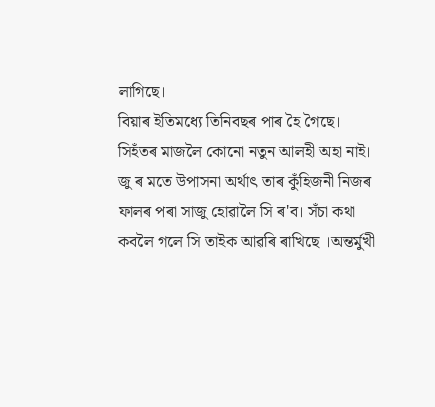লাগিছে।
বিয়াৰ ইতিমধ্যে তিনিবছৰ পাৰ হৈ গৈছে।
সিহঁতৰ মাজলৈ কোনো নতুন আলহী অহা নাই। জু ৰ মতে উপাসনা অৰ্থাৎ তাৰ কুঁহিজনী নিজৰ ফালৰ পৰা সাজু হোৱালৈ সি ৰ'ব। সঁচা কথা কবলৈ গলে সি তাইক আৱৰি ৰাখিছে ।অন্তৰ্মুখী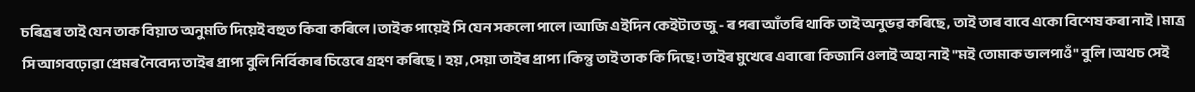চৰিত্ৰৰ তাই যেন তাক বিয়াত অনুমতি দিয়েই বহুত কিবা কৰিলে।তাইক পায়েই সি যেন সকলো পালে।আজি এইদিন কেইটাত জু - ৰ পৰা আঁতৰি থাকি তাই অনুভৱ কৰিছে, তাই তাৰ বাবে একো বিশেষ কৰা নাই।মাত্ৰ সি আগবঢ়োৱা প্ৰেমৰ নৈবেদ্য তাইৰ প্ৰাপ্য বুলি নিৰ্বিকাৰ চিত্তেৰে গ্ৰহণ কৰিছে। হয় ,সেয়া তাইৰ প্ৰাপ্য।কিন্তু তাই তাক কি দিছে! তাইৰ মুখেৰে এবাৰো কিজানি ওলাই অহা নাই "মই তোমাক ভালপাওঁ" বুলি।অথচ সেই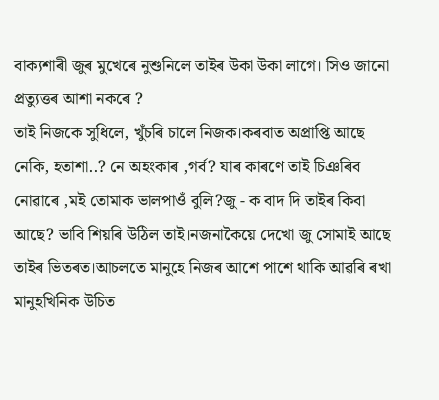বাক্যশাৰী জুৰ মুখেৰে নুশুনিলে তাইৰ উকা উকা লাগে। সিও জানো প্ৰত্যুত্তৰ আশা নকৰে ?
তাই নিজকে সুধিলে, খুঁচৰি চালে নিজক।কৰবাত অপ্ৰাপ্তি আছে নেকি, হতাশা..? নে অহংকাৰ ,গৰ্ব? যাৰ কাৰণে তাই চিঞৰিব নোৱাৰে ,মই তোমাক ভালপাওঁ বুলি?জু - ক বাদ দি তাইৰ কিবা আছে? ভাবি শিয়ৰি উঠিল তাই।নজনাকৈয়ে দেখো জু সোমাই আছে তাইৰ ভিতৰত।আচলতে মানুহে নিজৰ আশে পাশে থাকি আৱৰি ৰখা মানুহখিনিক উচিত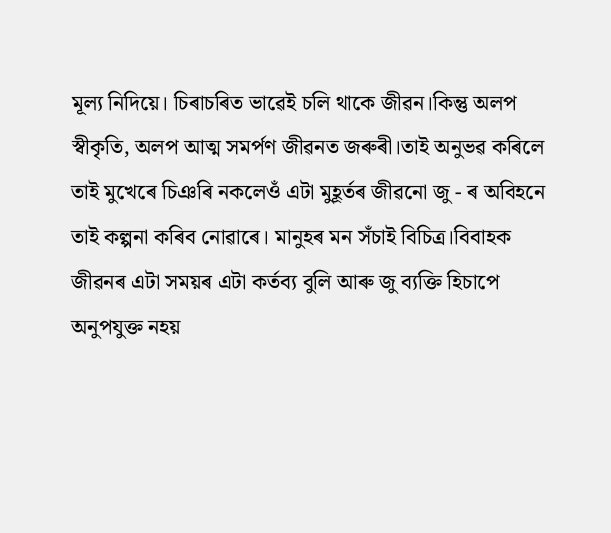মূল্য নিদিয়ে। চিৰাচৰিত ভাৱেই চলি থাকে জীৱন।কিন্তু অলপ স্বীকৃতি, অলপ আত্ম সমৰ্পণ জীৱনত জৰুৰী।তাই অনুভৱ কৰিলে তাই মুখেৰে চিঞৰি নকলেওঁ এটা মুহূৰ্তৰ জীৱনো জু - ৰ অবিহনে তাই কল্পনা কৰিব নোৱাৰে। মানুহৰ মন সঁচাই বিচিত্ৰ।বিবাহক জীৱনৰ এটা সময়ৰ এটা কৰ্তব্য বুলি আৰু জু ব্যক্তি হিচাপে অনুপযুক্ত নহয়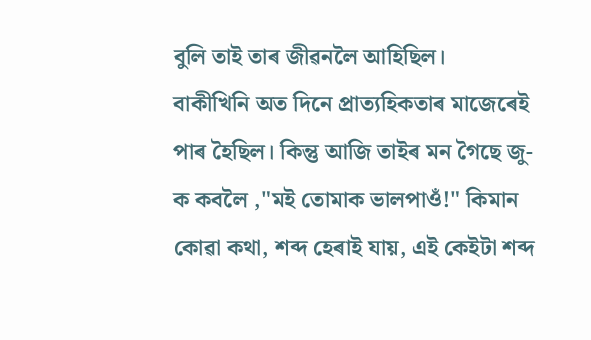বুলি তাই তাৰ জীৱনলৈ আহিছিল।
বাকীখিনি অত দিনে প্ৰাত্যহিকতাৰ মাজেৰেই পাৰ হৈছিল। কিন্তু আজি তাইৰ মন গৈছে জু- ক কবলৈ ,"মই তোমাক ভালপাওঁ!" কিমান কোৱা কথা, শব্দ হেৰাই যায়, এই কেইটা শব্দ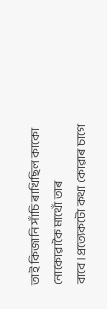তাই কিজানি সাঁচি ৰাখিছিল কাকো নোকোৱাকৈ মাথোঁ তাৰ বাবে।প্ৰত্যেকটো কথা কোৱাৰ চাগে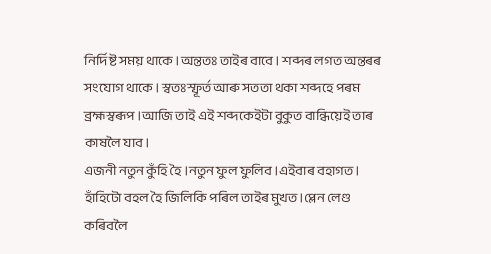নিৰ্দিষ্ট সময় থাকে।অন্ততঃ তাইৰ বাবে। শব্দৰ লগত অন্তৰৰ সংযোগ থাকে। স্বতঃস্ফূৰ্ত আৰু সততা থকা শব্দহে পৰম ব্ৰহ্মস্বৰূপ।আজি তাই এই শব্দকেইটা বুকুত বান্ধিয়েই তাৰ কাষলৈ যাব।
এজনী নতুন কুঁহি হৈ।নতুন ফুল ফুলিব।এইবাৰ বহাগত। হাঁহিটো বহল হৈ জিলিকি পৰিল তাইৰ মুখত।প্লেন লেণ্ড কৰিবলৈ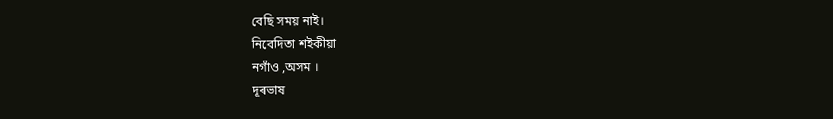বেছি সময় নাই।
নিবেদিতা শইকীয়া
নগাঁও ,অসম ।
দূৰভাষ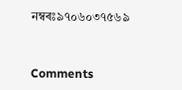নম্বৰঃ৯৭০৬০৩৭৫৬৯


Comments